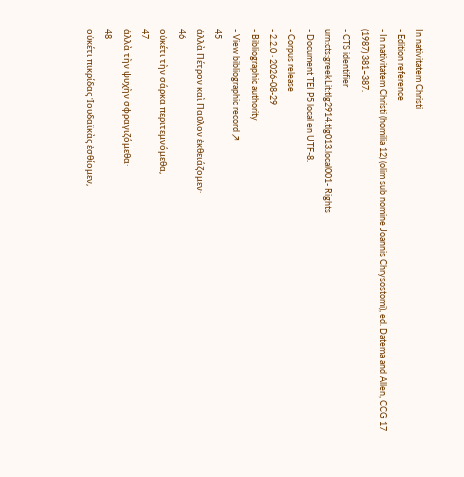In nativitatem Christi
- Edition reference
- In nativitatem Christi (homilia 12) (olim sub nomine Joannis Chrysostomi), ed. Datema and Allen, CCG 17 (1987) 381–387.
- CTS identifier
urn:cts:greekLit:tlg2914.tlg013.local001- Rights
- Document TEI P5 local en UTF-8.
- Corpus release
- 2.2.0 · 2026-08-29
- Bibliographic authority
- View bibliographic record ↗
45
ἀλλὰ Πέτρον καὶ Παῦλον ἐκθειάζομεν·
46
οὐκέτι τὴν σάρκα περιτεμνόμεθα,
47
ἀλλὰ τὴν ψυχὴν σφραγιζόμεθα·
48
οὐκέτι πικρίδας Ἰουδαϊκὰς ἐσθίομεν,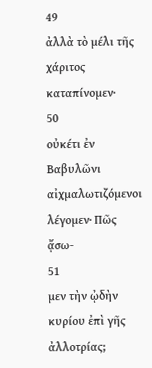49
ἀλλὰ τὸ μέλι τῆς χάριτος καταπίνομεν·
50
οὐκέτι ἐν Βαβυλῶνι αἰχμαλωτιζόμενοι λέγομεν· Πῶς ᾄσω-
51
μεν τὴν ᾠδὴν κυρίου ἐπὶ γῆς ἀλλοτρίας;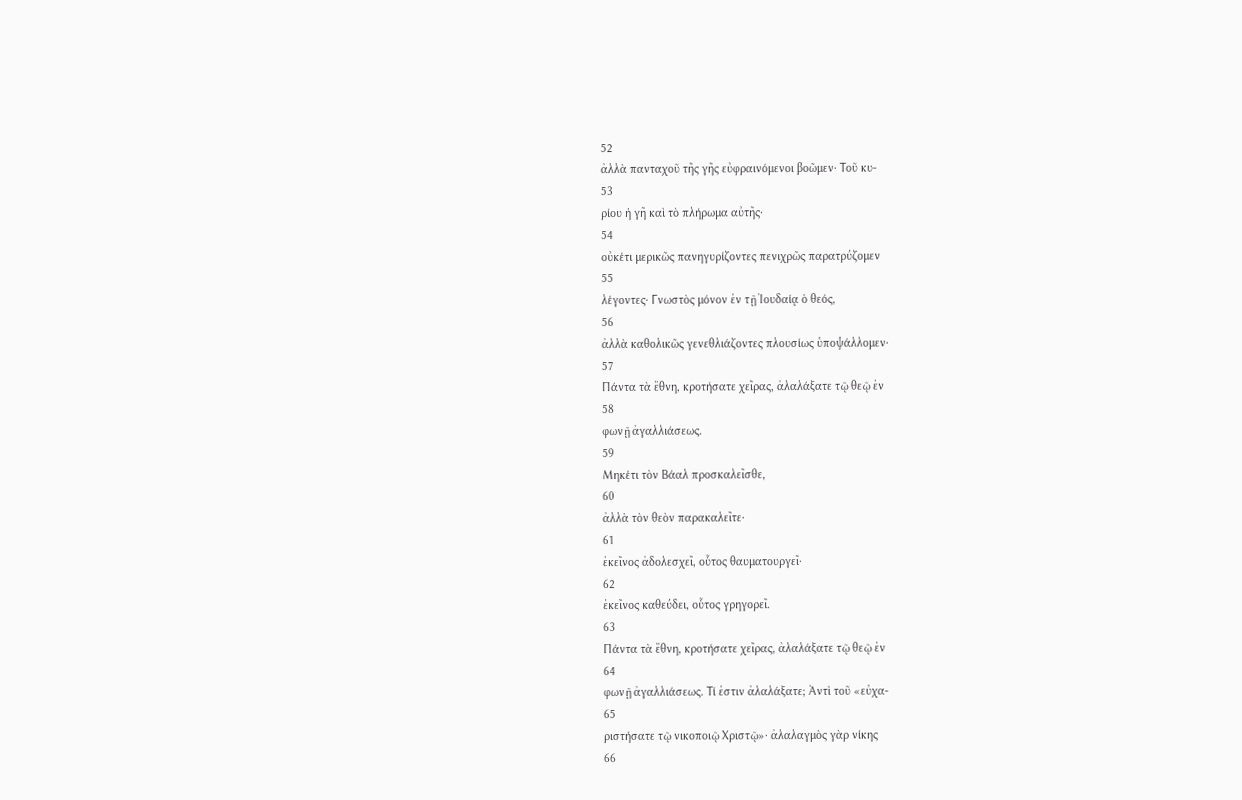52
ἀλλὰ πανταχοῦ τῆς γῆς εὐφραινόμενοι βοῶμεν· Τοῦ κυ-
53
ρίου ἡ γῆ καὶ τὸ πλήρωμα αὐτῆς·
54
οὐκέτι μερικῶς πανηγυρίζοντες πενιχρῶς παρατρύζομεν
55
λέγοντες· Γνωστὸς μόνον ἐν τῇ Ἰουδαίᾳ ὁ θεός,
56
ἀλλὰ καθολικῶς γενεθλιάζοντες πλουσίως ὑποψάλλομεν·
57
Πάντα τὰ ἔθνη, κροτήσατε χεῖρας, ἀλαλάξατε τῷ θεῷ ἐν
58
φωνῇ ἀγαλλιάσεως.
59
Μηκέτι τὸν Βάαλ προσκαλεῖσθε,
60
ἀλλὰ τὸν θεὸν παρακαλεῖτε·
61
ἐκεῖνος ἀδολεσχεῖ, οὗτος θαυματουργεῖ·
62
ἐκεῖνος καθεύδει, οὗτος γρηγορεῖ.
63
Πάντα τὰ ἔθνη, κροτήσατε χεῖρας, ἀλαλάξατε τῷ θεῷ ἐν
64
φωνῇ ἀγαλλιάσεως. Τί ἐστιν ἀλαλάξατε; Ἀντὶ τοῦ «εὐχα-
65
ριστήσατε τῷ νικοποιῷ Χριστῷ»· ἀλαλαγμὸς γὰρ νίκης
66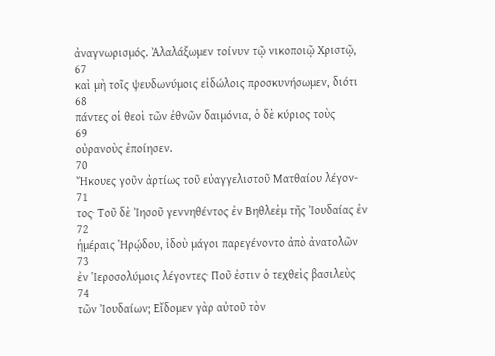ἀναγνωρισμός. Ἀλαλάξωμεν τοίνυν τῷ νικοποιῷ Χριστῷ,
67
καὶ μὴ τοῖς ψευδωνύμοις εἰδώλοις προσκυνήσωμεν, διότι
68
πάντες οἱ θεοὶ τῶν ἐθνῶν δαιμόνια, ὁ δὲ κύριος τοὺς
69
οὐρανοὺς ἐποίησεν.
70
Ἤκουες γοῦν ἀρτίως τοῦ εὐαγγελιστοῦ Ματθαίου λέγον-
71
τος· Τοῦ δὲ Ἰησοῦ γεννηθέντος ἐν Βηθλεὲμ τῆς Ἰουδαίας ἐν
72
ἡμέραις Ἡρῴδου, ἰδοὺ μάγοι παρεγένοντο ἀπὸ ἀνατολῶν
73
ἐν Ἱεροσολύμοις λέγοντες· Ποῦ ἐστιν ὁ τεχθεὶς βασιλεὺς
74
τῶν Ἰουδαίων; Εἴδομεν γὰρ αὐτοῦ τὸν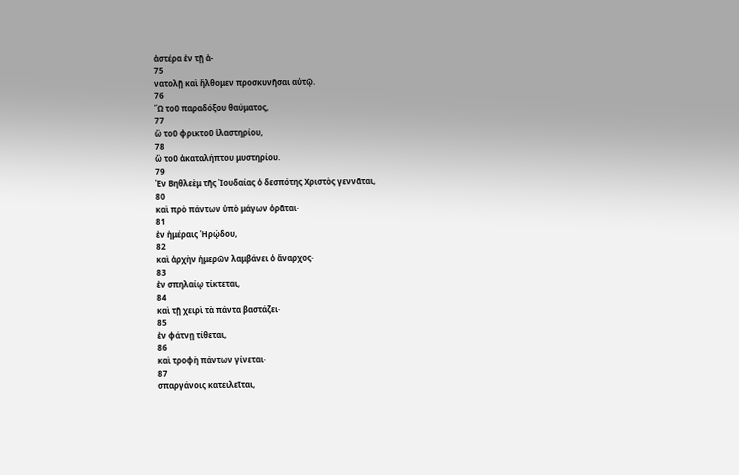ἀστέρα ἐν τῇ ἀ-
75
νατολῇ καὶ ἤλθομεν προσκυνῆσαι αὐτῷ.
76
Ὢ τοῦ παραδόξου θαύματος,
77
ὢ τοῦ φρικτοῦ ἱλαστηρίου,
78
ὢ τοῦ ἀκαταλήπτου μυστηρίου.
79
Ἐν Βηθλεὲμ τῆς Ἰουδαίας ὁ δεσπότης Χριστὸς γεννᾶται,
80
καὶ πρὸ πάντων ὑπὸ μάγων ὁρᾶται·
81
ἐν ἡμέραις Ἡρῴδου,
82
καὶ ἀρχὴν ἡμερῶν λαμβάνει ὁ ἄναρχος·
83
ἐν σπηλαίῳ τίκτεται,
84
καὶ τῇ χειρὶ τὰ πάντα βαστάζει·
85
ἐν φάτνῃ τίθεται,
86
καὶ τροφὴ πάντων γίνεται·
87
σπαργάνοις κατειλεῖται,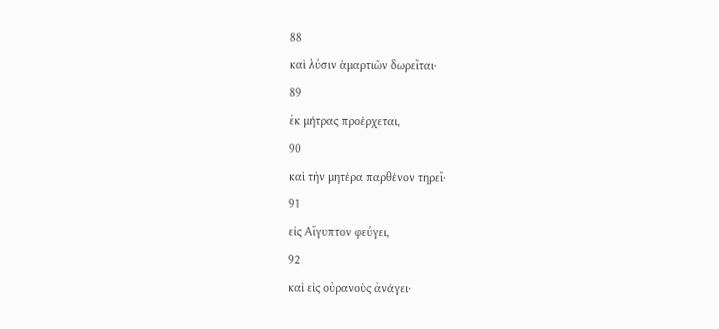88
καὶ λύσιν ἁμαρτιῶν δωρεῖται·
89
ἐκ μήτρας προέρχεται,
90
καὶ τὴν μητέρα παρθένον τηρεῖ·
91
εἰς Αἴγυπτον φεύγει,
92
καὶ εἰς οὐρανοὺς ἀνάγει·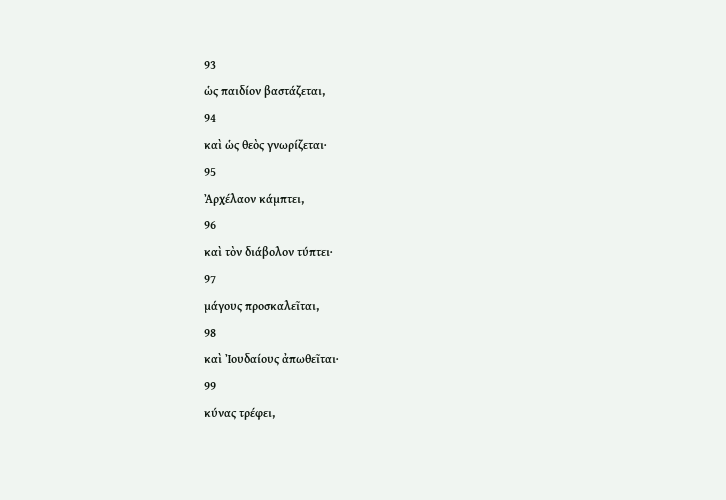93
ὡς παιδίον βαστάζεται,
94
καὶ ὡς θεὸς γνωρίζεται·
95
Ἀρχέλαον κάμπτει,
96
καὶ τὸν διάβολον τύπτει·
97
μάγους προσκαλεῖται,
98
καὶ Ἰουδαίους ἀπωθεῖται·
99
κύνας τρέφει,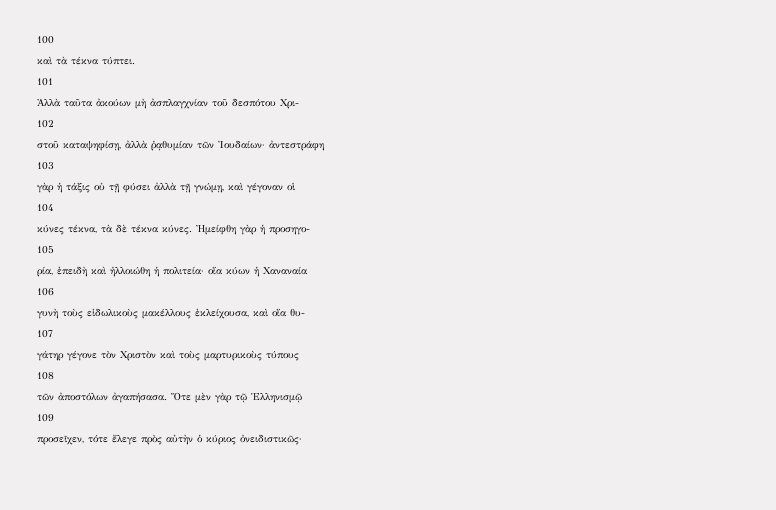100
καὶ τὰ τέκνα τύπτει.
101
Ἀλλὰ ταῦτα ἀκούων μὴ ἀσπλαγχνίαν τοῦ δεσπότου Χρι-
102
στοῦ καταψηφίσῃ, ἀλλὰ ῥᾳθυμίαν τῶν Ἰουδαίων· ἀντεστράφη
103
γὰρ ἡ τάξις οὐ τῇ φύσει ἀλλὰ τῇ γνώμῃ, καὶ γέγοναν οἱ
104
κύνες τέκνα, τὰ δὲ τέκνα κύνες. Ἠμείφθη γὰρ ἡ προσηγο-
105
ρία, ἐπειδὴ καὶ ἠλλοιώθη ἡ πολιτεία· οἵα κύων ἡ Χαναναία
106
γυνὴ τοὺς εἰδωλικοὺς μακέλλους ἐκλείχουσα, καὶ οἵα θυ-
107
γάτηρ γέγονε τὸν Χριστὸν καὶ τοὺς μαρτυρικοὺς τύπους
108
τῶν ἀποστόλων ἀγαπήσασα. Ὅτε μὲν γὰρ τῷ Ἑλληνισμῷ
109
προσεῖχεν, τότε ἔλεγε πρὸς αὐτὴν ὁ κύριος ὀνειδιστικῶς·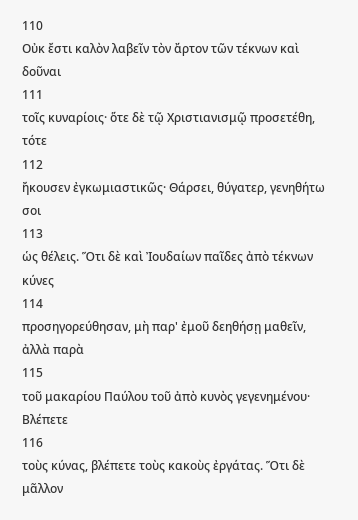110
Οὐκ ἔστι καλὸν λαβεῖν τὸν ἄρτον τῶν τέκνων καὶ δοῦναι
111
τοῖς κυναρίοις· ὅτε δὲ τῷ Χριστιανισμῷ προσετέθη, τότε
112
ἤκουσεν ἐγκωμιαστικῶς· Θάρσει, θύγατερ, γενηθήτω σοι
113
ὡς θέλεις. Ὅτι δὲ καὶ Ἰουδαίων παῖδες ἀπὸ τέκνων κύνες
114
προσηγορεύθησαν, μὴ παρ' ἐμοῦ δεηθήσῃ μαθεῖν, ἀλλὰ παρὰ
115
τοῦ μακαρίου Παύλου τοῦ ἀπὸ κυνὸς γεγενημένου· Βλέπετε
116
τοὺς κύνας, βλέπετε τοὺς κακοὺς ἐργάτας. Ὅτι δὲ μᾶλλον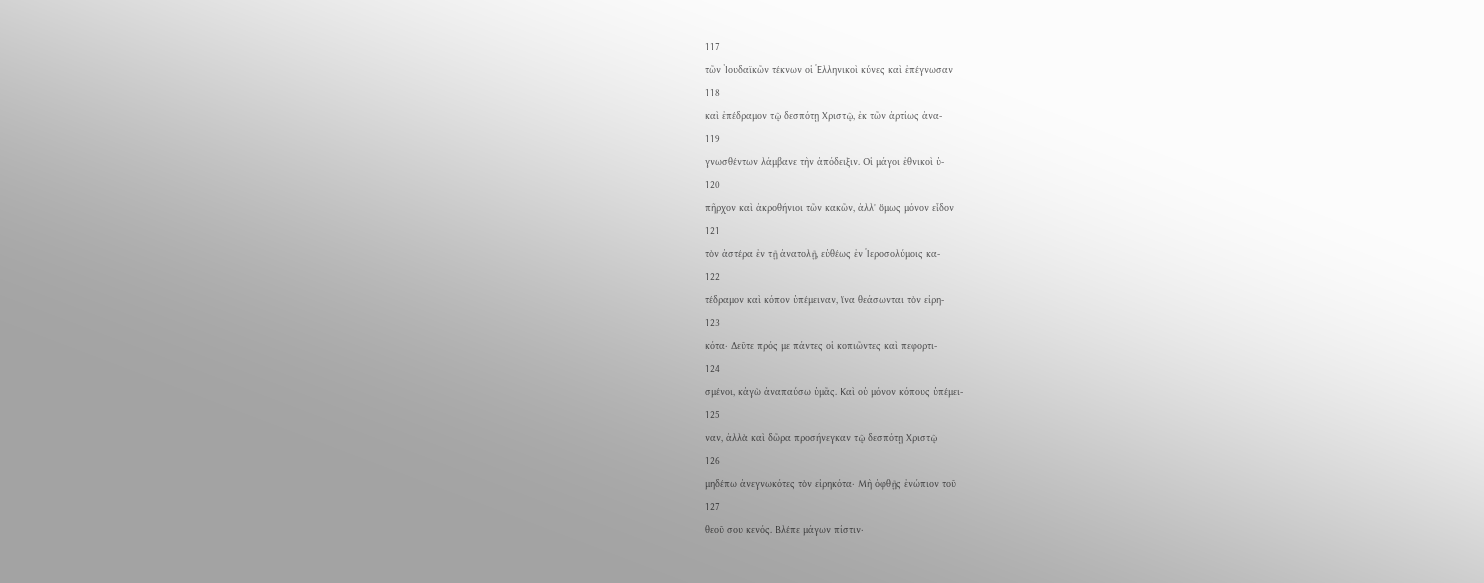117
τῶν Ἰουδαϊκῶν τέκνων οἱ Ἑλληνικοὶ κύνες καὶ ἐπέγνωσαν
118
καὶ ἐπέδραμον τῷ δεσπότῃ Χριστῷ, ἐκ τῶν ἀρτίως ἀνα-
119
γνωσθέντων λάμβανε τὴν ἀπόδειξιν. Οἱ μάγοι ἐθνικοὶ ὑ-
120
πῆρχον καὶ ἀκροθήνιοι τῶν κακῶν, ἀλλ' ὅμως μόνον εἶδον
121
τὸν ἀστέρα ἐν τῇ ἀνατολῇ, εὐθέως ἐν Ἱεροσολύμοις κα-
122
τέδραμον καὶ κόπον ὑπέμειναν, ἵνα θεάσωνται τὸν εἰρη-
123
κότα· Δεῦτε πρός με πάντες οἱ κοπιῶντες καὶ πεφορτι-
124
σμένοι, κἀγὼ ἀναπαύσω ὑμᾶς. Καὶ οὐ μόνον κόπους ὑπέμει-
125
ναν, ἀλλὰ καὶ δῶρα προσήνεγκαν τῷ δεσπότῃ Χριστῷ
126
μηδέπω ἀνεγνωκότες τὸν εἰρηκότα· Μὴ ὀφθῇς ἐνώπιον τοῦ
127
θεοῦ σου κενός. Βλέπε μάγων πίστιν·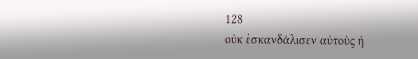128
οὐκ ἐσκανδάλισεν αὐτοὺς ἡ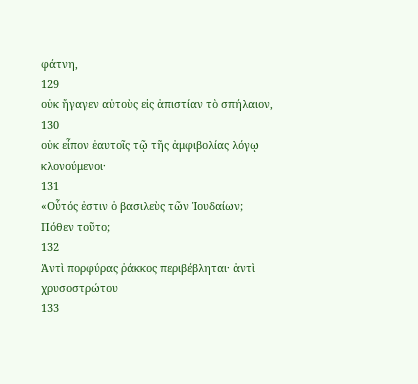φάτνη,
129
οὐκ ἤγαγεν αὐτοὺς εἰς ἀπιστίαν τὸ σπήλαιον,
130
οὐκ εἶπον ἑαυτοῖς τῷ τῆς ἀμφιβολίας λόγῳ κλονούμενοι·
131
«Οὗτός ἐστιν ὁ βασιλεὺς τῶν Ἰουδαίων; Πόθεν τοῦτο;
132
Ἀντὶ πορφύρας ῥάκκος περιβέβληται· ἀντὶ χρυσοστρώτου
133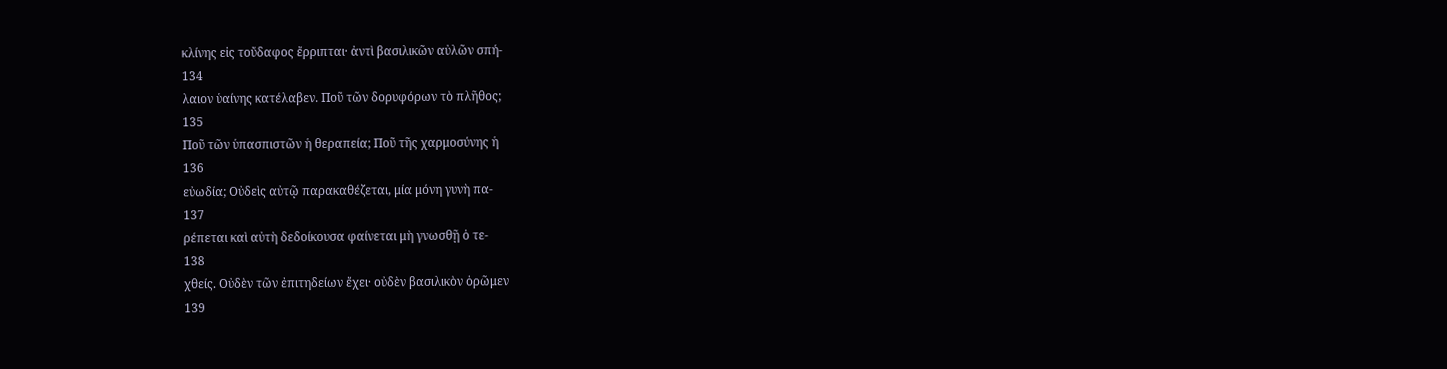κλίνης εἰς τοὔδαφος ἔρριπται· ἀντὶ βασιλικῶν αὐλῶν σπή-
134
λαιον ὑαίνης κατέλαβεν. Ποῦ τῶν δορυφόρων τὸ πλῆθος;
135
Ποῦ τῶν ὑπασπιστῶν ἡ θεραπεία; Ποῦ τῆς χαρμοσύνης ἡ
136
εὐωδία; Οὐδεὶς αὐτῷ παρακαθέζεται, μία μόνη γυνὴ πα-
137
ρέπεται καὶ αὐτὴ δεδοίκουσα φαίνεται μὴ γνωσθῇ ὁ τε-
138
χθείς. Οὐδὲν τῶν ἐπιτηδείων ἔχει· οὐδὲν βασιλικὸν ὁρῶμεν
139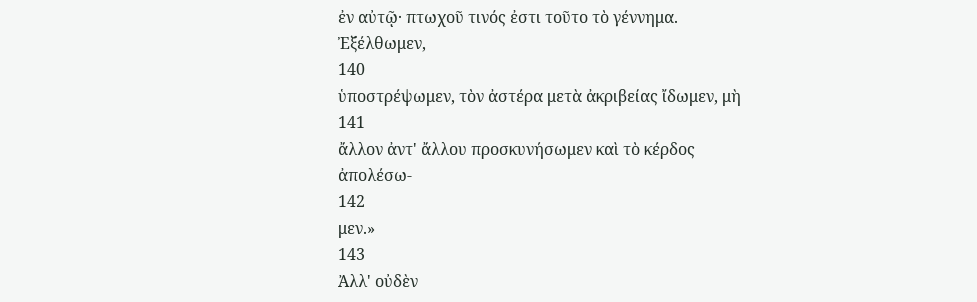ἐν αὐτῷ· πτωχοῦ τινός ἐστι τοῦτο τὸ γέννημα. Ἐξέλθωμεν,
140
ὑποστρέψωμεν, τὸν ἀστέρα μετὰ ἀκριβείας ἴδωμεν, μὴ
141
ἄλλον ἀντ' ἄλλου προσκυνήσωμεν καὶ τὸ κέρδος ἀπολέσω-
142
μεν.»
143
Ἀλλ' οὐδὲν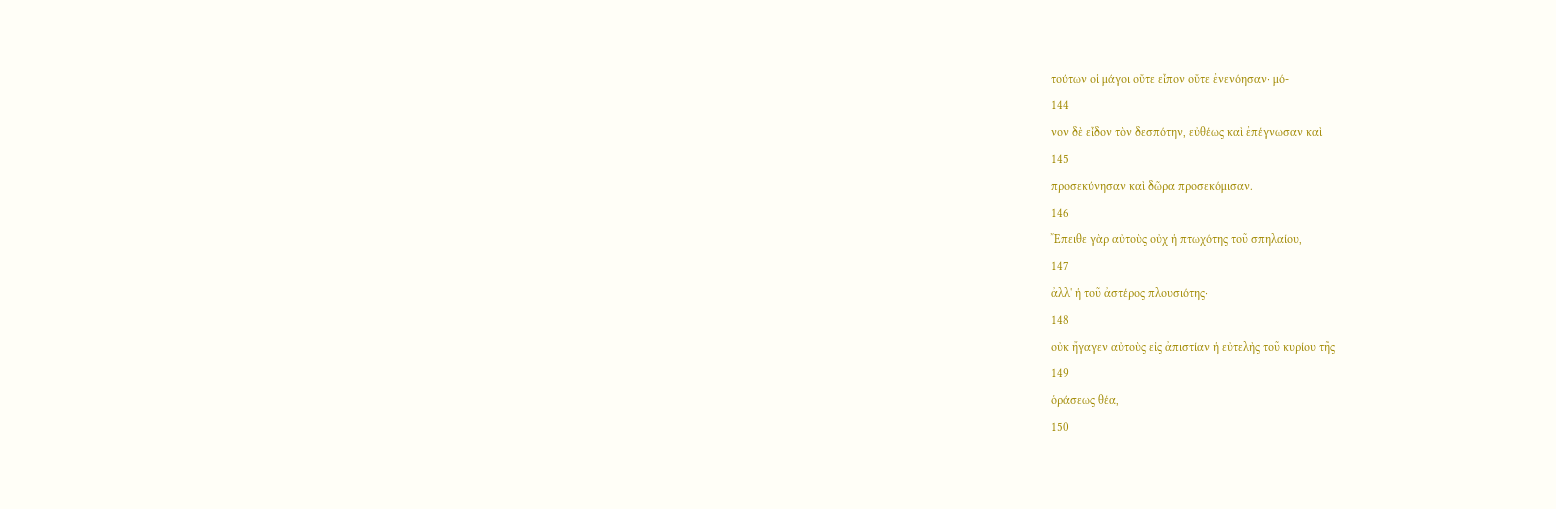τούτων οἱ μάγοι οὔτε εἶπον οὔτε ἐνενόησαν· μό-
144
νον δὲ εἶδον τὸν δεσπότην, εὐθέως καὶ ἐπέγνωσαν καὶ
145
προσεκύνησαν καὶ δῶρα προσεκόμισαν.
146
Ἔπειθε γὰρ αὐτοὺς οὐχ ἡ πτωχότης τοῦ σπηλαίου,
147
ἀλλ' ἡ τοῦ ἀστέρος πλουσιότης·
148
οὐκ ἤγαγεν αὐτοὺς εἰς ἀπιστίαν ἡ εὐτελὴς τοῦ κυρίου τῆς
149
ὁράσεως θέα,
150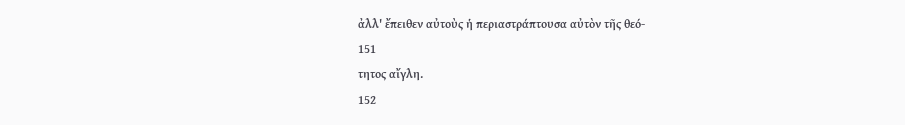ἀλλ' ἔπειθεν αὐτοὺς ἡ περιαστράπτουσα αὐτὸν τῆς θεό-
151
τητος αἴγλη.
152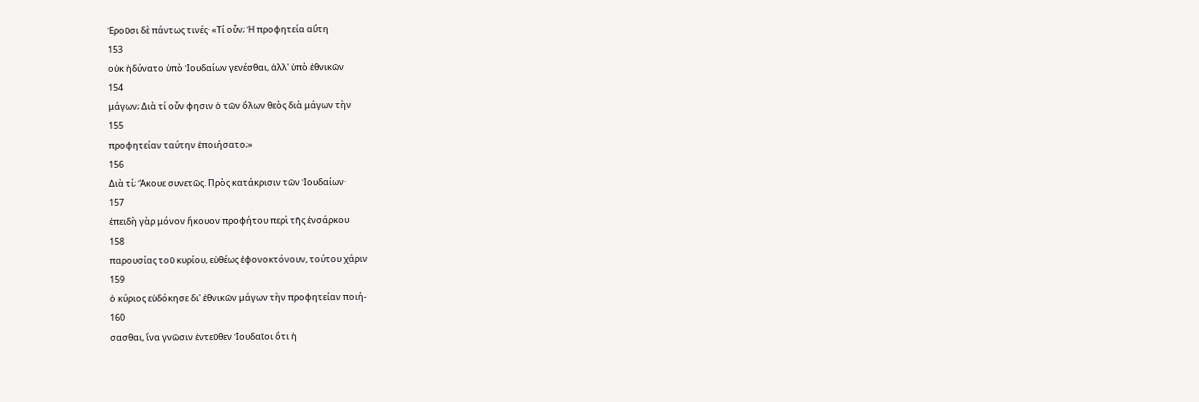Ἐροῦσι δὲ πάντως τινές· «Τί οὖν; Ἡ προφητεία αὕτη
153
οὐκ ἠδύνατο ὑπὸ Ἰουδαίων γενέσθαι, ἀλλ' ὑπὸ ἐθνικῶν
154
μάγων; Διὰ τί οὖν φησιν ὁ τῶν ὅλων θεὸς διὰ μάγων τὴν
155
προφητείαν ταύτην ἐποιήσατο;»
156
Διὰ τί; Ἄκουε συνετῶς. Πρὸς κατάκρισιν τῶν Ἰουδαίων·
157
ἐπειδὴ γὰρ μόνον ἤκουον προφήτου περὶ τῆς ἐνσάρκου
158
παρουσίας τοῦ κυρίου, εὐθέως ἐφονοκτόνουν, τούτου χάριν
159
ὁ κύριος εὐδόκησε δι' ἐθνικῶν μάγων τὴν προφητείαν ποιή-
160
σασθαι, ἵνα γνῶσιν ἐντεῦθεν Ἰουδαῖοι ὅτι ἡ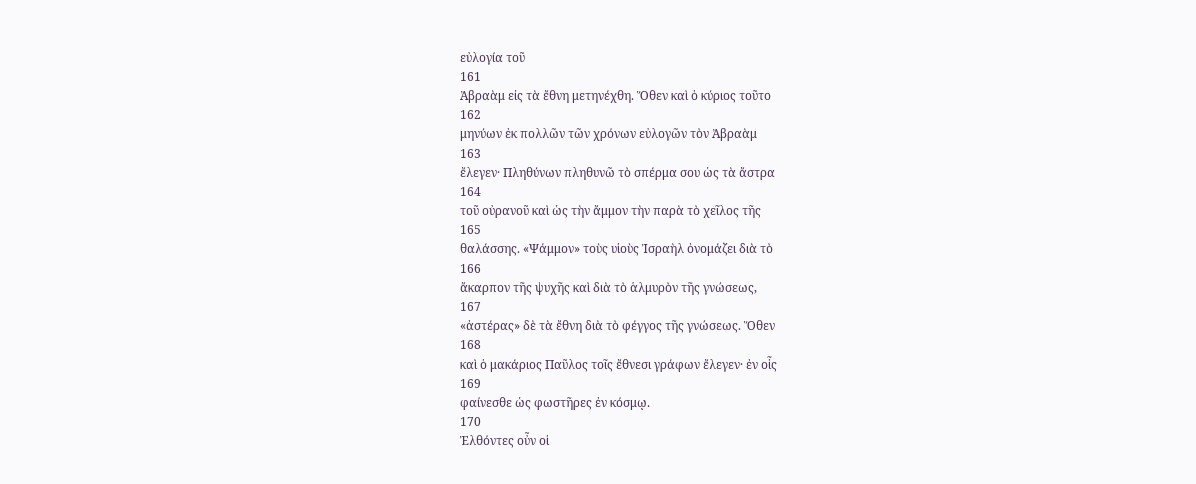εὐλογία τοῦ
161
Ἀβραὰμ εἰς τὰ ἔθνη μετηνέχθη. Ὅθεν καὶ ὁ κύριος τοῦτο
162
μηνύων ἐκ πολλῶν τῶν χρόνων εὐλογῶν τὸν Ἀβραὰμ
163
ἔλεγεν· Πληθύνων πληθυνῶ τὸ σπέρμα σου ὡς τὰ ἄστρα
164
τοῦ οὐρανοῦ καὶ ὡς τὴν ἄμμον τὴν παρὰ τὸ χεῖλος τῆς
165
θαλάσσης. «Ψάμμον» τοὺς υἱοὺς Ἰσραὴλ ὀνομάζει διὰ τὸ
166
ἄκαρπον τῆς ψυχῆς καὶ διὰ τὸ ἁλμυρὸν τῆς γνώσεως,
167
«ἀστέρας» δὲ τὰ ἔθνη διὰ τὸ φέγγος τῆς γνώσεως. Ὅθεν
168
καὶ ὁ μακάριος Παῦλος τοῖς ἔθνεσι γράφων ἔλεγεν· ἐν οἷς
169
φαίνεσθε ὡς φωστῆρες ἐν κόσμῳ.
170
Ἐλθόντες οὖν οἱ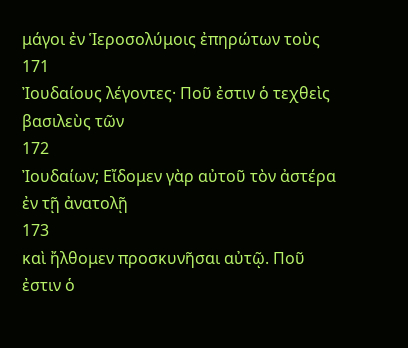μάγοι ἐν Ἱεροσολύμοις ἐπηρώτων τοὺς
171
Ἰουδαίους λέγοντες· Ποῦ ἐστιν ὁ τεχθεὶς βασιλεὺς τῶν
172
Ἰουδαίων; Εἴδομεν γὰρ αὐτοῦ τὸν ἀστέρα ἐν τῇ ἀνατολῇ
173
καὶ ἤλθομεν προσκυνῆσαι αὐτῷ. Ποῦ ἐστιν ὁ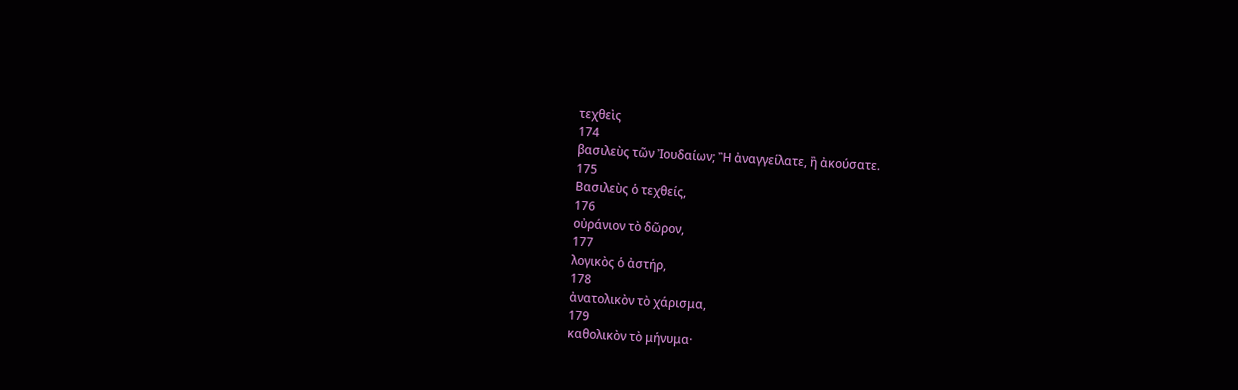τεχθεὶς
174
βασιλεὺς τῶν Ἰουδαίων; Ἢ ἀναγγείλατε, ἢ ἀκούσατε.
175
Βασιλεὺς ὁ τεχθείς,
176
οὐράνιον τὸ δῶρον,
177
λογικὸς ὁ ἀστήρ,
178
ἀνατολικὸν τὸ χάρισμα,
179
καθολικὸν τὸ μήνυμα·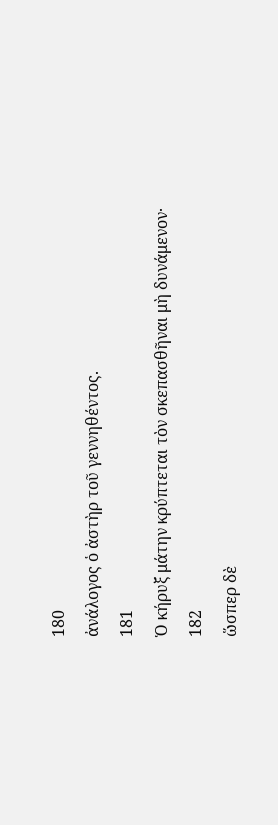180
ἀνάλογος ὁ ἀστὴρ τοῦ γεννηθέντος.
181
Ὁ κήρυξ μάτην κρύπτεται τὸν σκεπασθῆναι μὴ δυνάμενον·
182
ὥσπερ δὲ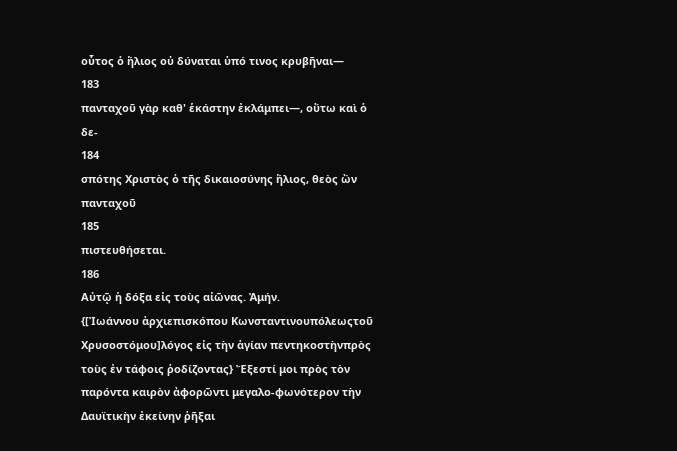οὗτος ὁ ἥλιος οὐ δύναται ὑπό τινος κρυβῆναι—
183
πανταχοῦ γὰρ καθ' ἑκάστην ἐκλάμπει—, οὕτω καὶ ὁ δε-
184
σπότης Χριστὸς ὁ τῆς δικαιοσύνης ἥλιος, θεὸς ὢν πανταχοῦ
185
πιστευθήσεται.
186
Αὐτῷ ἡ δόξα εἰς τοὺς αἰῶνας. Ἀμήν.
{[Ἰωάννου ἀρχιεπισκόπου Κωνσταντινουπόλεωςτοῦ Χρυσοστόμου]λόγος εἰς τὴν ἁγίαν πεντηκοστὴνπρὸς τοὺς ἐν τάφοις ῥοδίζοντας} Ἔξεστί μοι πρὸς τὸν παρόντα καιρὸν ἀφορῶντι μεγαλο-φωνότερον τὴν Δαυϊτικὴν ἐκείνην ῥῆξαι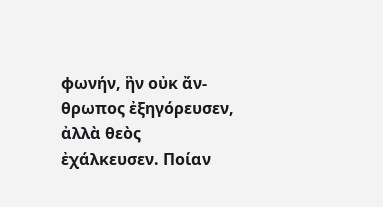φωνήν, ἣν οὐκ ἄν-θρωπος ἐξηγόρευσεν, ἀλλὰ θεὸς ἐχάλκευσεν. Ποίαν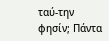ταύ-την φησίν; Πάντα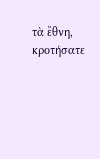τὰ ἔθνη, κροτήσατε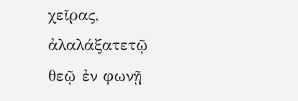χεῖρας, ἀλαλάξατετῷ θεῷ ἐν φωνῇ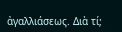ἀγαλλιάσεως. Διὰ τί;